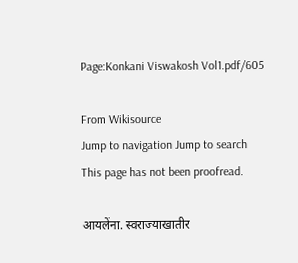Page:Konkani Viswakosh Vol1.pdf/605

From Wikisource
Jump to navigation Jump to search
This page has not been proofread.

आयलेंना. स्वराज्याखातीर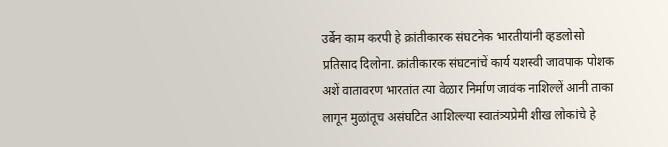उर्बेन काम करपी हे क्रांतीकारक संघटनेक भारतीयांनी व्हडलोसो प्रतिसाद दिलोना. क्रांतीकारक संघटनांचें कार्य यशस्वी जावपाक पोशक अशें वातावरण भारतांत त्या वेळार निर्माण जावंक नाशिल्लें आनी ताका लागून मुळांतूच असंघटित आशिल्ल्या स्वातंत्र्यप्रेमी शीख लोकांचे हे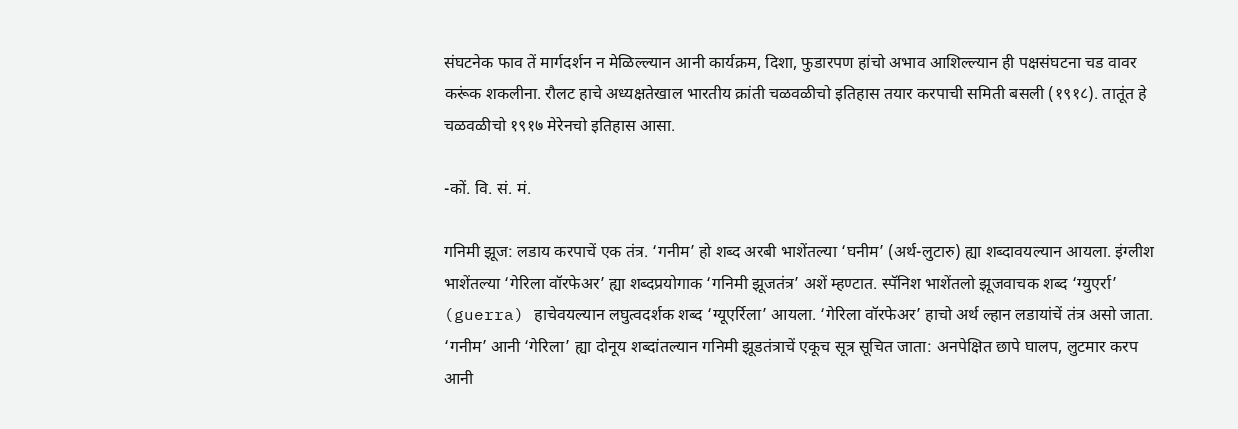संघटनेक फाव तें मार्गदर्शन न मेळिल्ल्यान आनी कार्यक्रम, दिशा, फुडारपण हांचो अभाव आशिल्ल्यान ही पक्षसंघटना चड वावर करूंक शकलीना. रौलट हाचे अध्यक्षतेखाल भारतीय क्रांती चळवळीचो इतिहास तयार करपाची समिती बसली (१९१८). तातूंत हे चळवळीचो १९१७ मेरेनचो इतिहास आसा.

-कों. वि. सं. मं.

गनिमी झूज: लडाय करपाचें एक तंत्र. ‘गनीम’ हो शब्द अरबी भाशेंतल्या ‘घनीम’ (अर्थ-लुटारु) ह्या शब्दावयल्यान आयला. इंग्लीश भाशेंतल्या ‘गेरिला वॉरफेअर’ ह्या शब्दप्रयोगाक ‘गनिमी झूजतंत्र’ अशें म्हण्टात. स्पॅनिश भाशेंतलो झूजवाचक शब्द ‘ग्युएर्रा’ (guerra) हाचेवयल्यान लघुत्वदर्शक शब्द ‘ग्यूएर्रिला’ आयला. ‘गेरिला वॉरफेअर’ हाचो अर्थ ल्हान लडायांचें तंत्र असो जाता. ‘गनीम’ आनी ‘गेरिला’ ह्या दोनूय शब्दांतल्यान गनिमी झूडतंत्राचें एकूच सूत्र सूचित जाता: अनपेक्षित छापे घालप, लुटमार करप आनी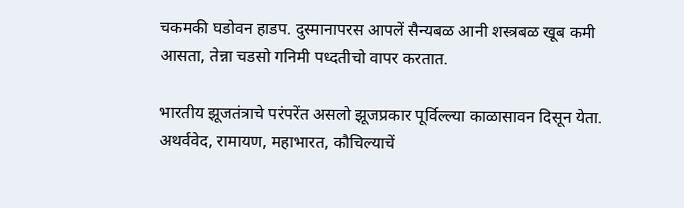चकमकी घडोवन हाडप. दुस्मानापरस आपलें सैन्यबळ आनी शस्त्रबळ खूब कमी आसता, तेन्ना चडसो गनिमी पध्दतीचो वापर करतात.

भारतीय झूजतंत्राचे परंपरेंत असलो झूजप्रकार पूर्विल्ल्या काळासावन दिसून येता. अथर्ववेद, रामायण, महाभारत, कौचिल्याचें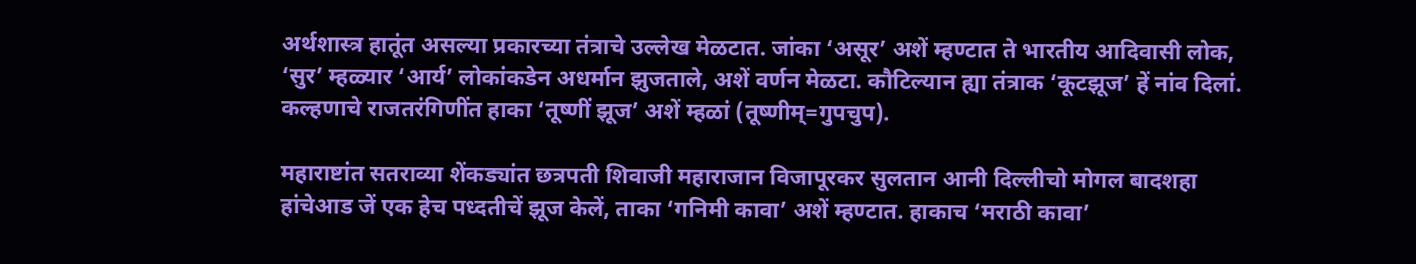अर्थशास्त्र हातूंत असल्या प्रकारच्या तंत्राचे उल्लेख मेळटात. जांका ‘असूर’ अशें म्हण्टात ते भारतीय आदिवासी लोक, ‘सुर’ म्हळ्यार ‘आर्य’ लोकांकडेन अधर्मान झुजताले, अशें वर्णन मेळटा. कौटिल्यान ह्या तंत्राक ‘कूटझूज’ हें नांव दिलां. कल्हणाचे राजतरंगिणींत हाका ‘तूष्णीं झूज’ अशें म्हळां (तूष्णीम्=गुपचुप).

महाराष्टांत सतराव्या शेंकड्यांत छत्रपती शिवाजी महाराजान विजापूरकर सुलतान आनी दिल्लीचो मोगल बादशहा हांचेआड जें एक हेच पध्दतीचें झूज केलें, ताका ‘गनिमी कावा’ अशें म्हण्टात. हाकाच ‘मराठी कावा’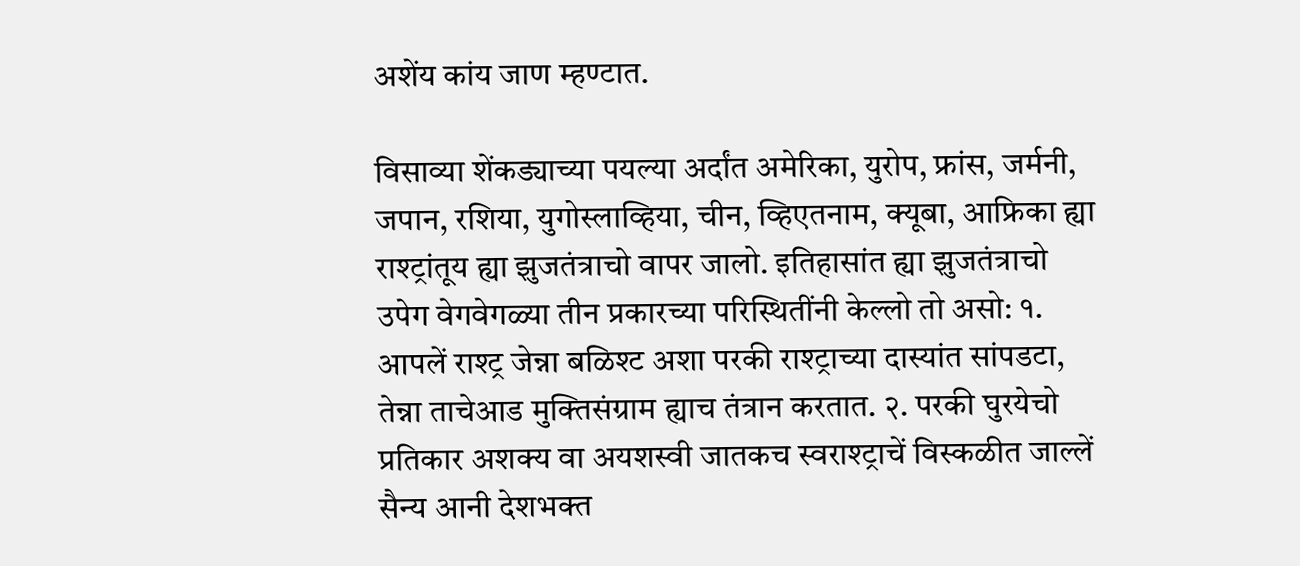अशेंय कांय जाण म्हण्टात.

विसाव्या शेंकड्याच्या पयल्या अर्दांत अमेरिका, युरोप, फ्रांस, जर्मनी, जपान, रशिया, युगोस्लाव्हिया, चीन, व्हिएतनाम, क्यूबा, आफ्रिका ह्या राश्ट्रांतूय ह्या झुजतंत्राचो वापर जालो. इतिहासांत ह्या झुजतंत्राचो उपेग वेगवेगळ्या तीन प्रकारच्या परिस्थितींनी केल्लो तो असो: १. आपलें राश्ट्र जेन्ना बळिश्ट अशा परकी राश्ट्राच्या दास्यांत सांपडटा, तेन्ना ताचेआड मुक्तिसंग्राम ह्याच तंत्रान करतात. २. परकी घुरयेचो प्रतिकार अशक्य वा अयशस्वी जातकच स्वराश्ट्राचें विस्कळीत जाल्लें सैन्य आनी देशभक्त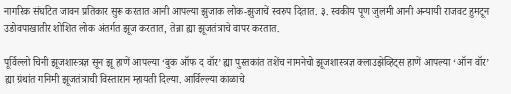नागरिक संघटित जावन प्रतिकार सुरू करतात आनी आपल्या झुजाक लोक-झुजाचें स्वरुप दितात. ३. स्वकीय पूण जुलमी आनी अन्यायी राजवट हुमटून उडोवपाखातीर शोशित लोक अंतर्गत झूज करतात, तेन्ना ह्या झूजतंत्राचे वापर करतात.

पूर्विल्लो चिनी झूजशास्त्रज्ञ सून झू हाणें आपल्या ‘बुक ऑफ द वॉर’ ह्या पुस्तकांत तशेंच नामनेचो झूजशास्त्रज्ञ क्लाउझेव्हिट्स हाणें आपल्या ‘ऑन वॉर’ ह्या ग्रंथांत गनिमी झूजतंत्राची विस्तारान म्हायती दिल्या. आर्विल्ल्या काळाचे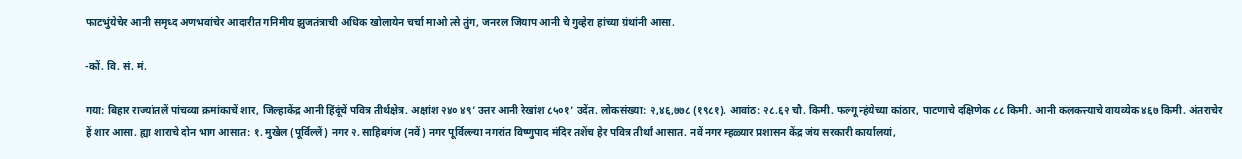फाटभुंयेचेर आनी समृध्द अणभवांचेर आदारीत गनिमीय झुजतंत्राची अधिक खोलायेन चर्चा माओ त्से तुंग, जनरल जियाप आनी चे गुव्हेरा हांच्या ग्रंथांनी आसा.

-कों. वि. सं. मं.

गया: बिहार राज्यांतलें पांचव्या क्रमांकाचें शार, जिल्हाकेंद्र आनी हिंदूंचें पवित्र तीर्थक्षेत्र. अक्षांश २४० ४९’ उत्तर आनी रेखांश ८५०१’ उदेंत. लोकसंख्या: २,४६,७७८ (१९८१). आवांठ: २८.६२ चौ. किमी. फल्गू न्हंयेच्या कांठार, पाटणाचे दक्षिणेक ८८ किमी. आनी कलकत्त्याचे वायव्येक ४६७ किमी. अंतराचेर हें शार आसा. ह्या शाराचे दोन भाग आसात: १. मुखेल (पूर्विल्लें) नगर २. साहिबगंज (नवें) नगर पूर्विल्ल्या नगरांत विष्णुपाद मंदिर तशेंच हेर पवित्र तीर्थां आसात. नवें नगर म्हळ्यार प्रशासन केंद्र जंय सरकारी कार्यालयां,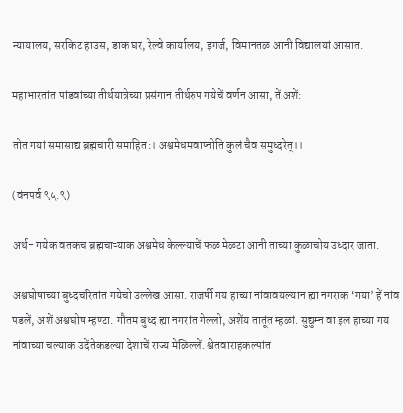न्यायालय, सरकिट हाउस, डाक घर, रेल्वे कार्यालय, इगर्ज, विमानतळ आनी विद्यालयां आसात.

महाभारतांत पांडवांच्या तीर्थयात्रेच्या प्रसंगान तीर्थरुप गयेचें वर्णन आसा, तें अशें:

तोत गयां समासाद्य ब्रह्मचारी समाहित:। अश्वमेधमवाप्नोति कुलं चैव समुध्दरेत्।।

(वंनपर्व ९५.९)

अर्थ- गयेक वतकच ब्रह्मचाऱ्याक अश्वमेध केल्ल्याचें फळ मेळटा आनी ताच्या कुळाचोय उध्दार जाता.

अश्वघोषाच्या बुध्दचरितांत गयेचो उल्लेख आसा. राजर्षी गय हाच्या नांवावयल्यान ह्या नगराक ‘गया’ हें नांव पडलें, अशें अश्वघोष म्हण्टा. गौतम बुध्द ह्या नगरांत गेल्लो, अशेंय तातूंत म्हळां. सुद्युम्न वा इल हाच्या गय नांवाच्या चल्याक उदेंतेकडल्या देशाचें राज्य मेळिल्लें. श्वेतवाराहकल्पांत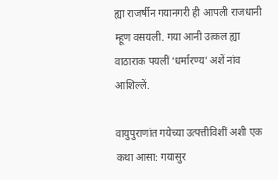ह्या राजर्षीन गयानगरी ही आपली राजधानी म्हूण वसयली. गया आनी उत्कल ह्या वाठाराक पयलीं ‘धर्मारण्य’ अशें नांव आशिल्लें.

वायुपुराणांत गयेच्या उत्पत्तीविशीं अशी एक कथा आसा: गयासुर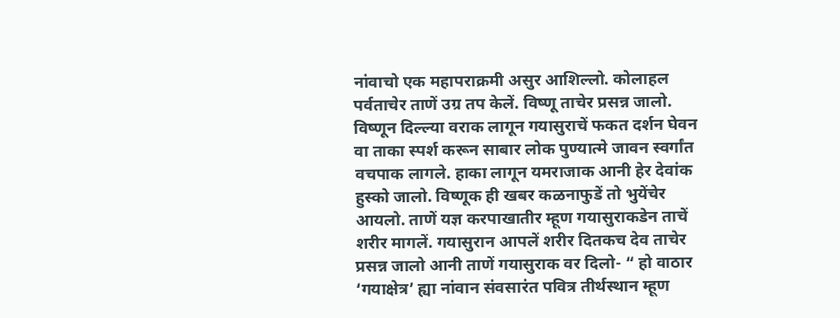नांवाचो एक महापराक्रमी असुर आशिल्लो. कोलाहल पर्वताचेर ताणें उग्र तप केलें. विष्णू ताचेर प्रसन्न जालो. विष्णून दिल्ल्या वराक लागून गयासुराचें फकत दर्शन घेवन वा ताका स्पर्श करून साबार लोक पुण्यात्मे जावन स्वर्गांत वचपाक लागले. हाका लागून यमराजाक आनी हेर देवांक हुस्को जालो. विष्णूक ही खबर कळनाफुडें तो भुयेंचेर आयलो. ताणें यज्ञ करपाखातीर म्हूण गयासुराकडेन ताचें शरीर मागलें. गयासुरान आपलें शरीर दितकच देव ताचेर प्रसन्न जालो आनी ताणें गयासुराक वर दिलो- “ हो वाठार ‘गयाक्षेत्र’ ह्या नांवान संवसारंत पवित्र तीर्थस्थान म्हूण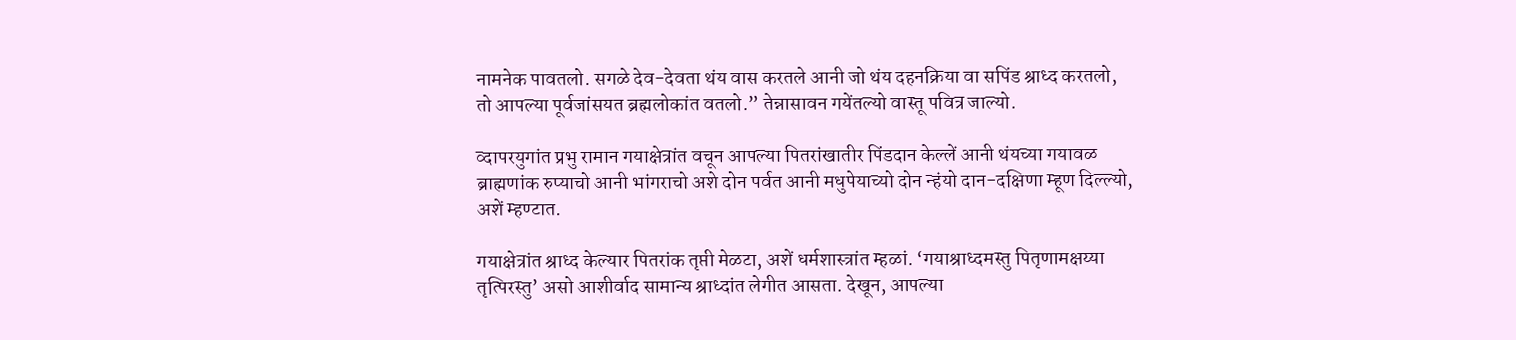नामनेक पावतलो. सगळे देव-देवता थंय वास करतले आनी जो थंय दहनक्रिया वा सपिंड श्राध्द करतलो, तो आपल्या पूर्वजांसयत ब्रह्मलोकांत वतलो.” तेन्नासावन गयेंतल्यो वास्तू पवित्र जाल्यो.

व्दापरयुगांत प्रभु रामान गयाक्षेत्रांत वचून आपल्या पितरांखातीर पिंडदान केल्लें आनी थंयच्या गयावळ ब्राह्मणांक रुप्याचो आनी भांगराचो अशे दोन पर्वत आनी मधुपेयाच्यो दोन न्हंयो दान-दक्षिणा म्हूण दिल्ल्यो, अशें म्हण्टात.

गयाक्षेत्रांत श्राध्द केल्यार पितरांक तृप्ती मेळटा, अशें धर्मशास्त्रांत म्हळां. ‘गयाश्राध्दमस्तु पितृणामक्षय्या तृत्पिरस्तु’ असो आशीर्वाद सामान्य श्राध्दांत लेगीत आसता. देखून, आपल्या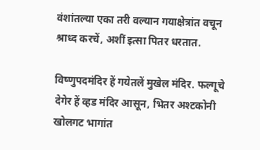वंशांतल्या एका तरी वल्यान गयाक्षेत्रांत वचून श्राध्द करचें, अशीं इत्सा पितर धरतात.

विष्णुपदमंदिर हें गयेतलें मुखेल मंदिर. फल्गूचे देगेर हें व्हड मंदिर आसून, भितर अश्टकोनी खोलगट भागांत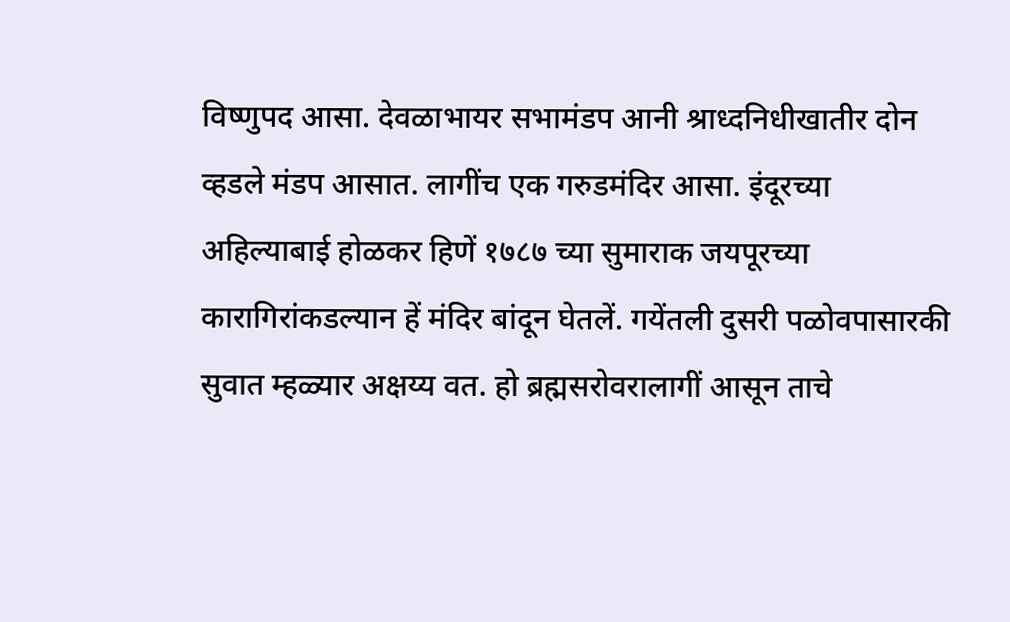विष्णुपद आसा. देवळाभायर सभामंडप आनी श्राध्दनिधीखातीर दोन व्हडले मंडप आसात. लागींच एक गरुडमंदिर आसा. इंदूरच्या अहिल्याबाई होळकर हिणें १७८७ च्या सुमाराक जयपूरच्या कारागिरांकडल्यान हें मंदिर बांदून घेतलें. गयेंतली दुसरी पळोवपासारकी सुवात म्हळ्यार अक्षय्य वत. हो ब्रह्मसरोवरालागीं आसून ताचे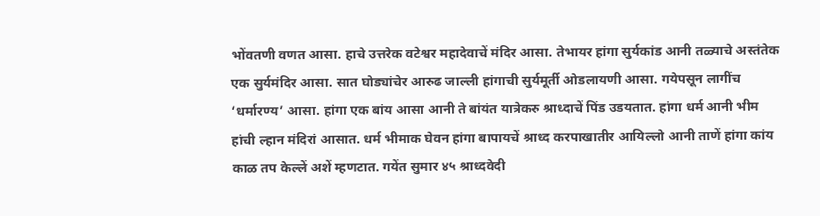भोंवतणी वणत आसा. हाचे उत्तरेक वटेश्वर महादेवाचें मंदिर आसा. तेभायर हांगा सुर्यकांड आनी तळ्याचे अस्तंतेक एक सुर्यमंदिर आसा. सात घोड्यांचेर आरुढ जाल्ली हांगाची सुर्यमूर्ती ओडलायणी आसा. गयेपसून लागींच ‘धर्मारण्य’ आसा. हांगा एक बांय आसा आनी ते बांयंत यात्रेकरु श्राध्दाचें पिंड उडयतात. हांगा धर्म आनी भीम हांची ल्हान मंदिरां आसात. धर्म भीमाक घेवन हांगा बापायचें श्राध्द करपाखातीर आयिल्लो आनी ताणें हांगा कांय काळ तप केल्लें अशें म्हणटात. गयेंत सुमार ४५ श्राध्दवेदी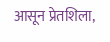आसून प्रेतशिला,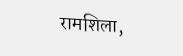रामशिला,